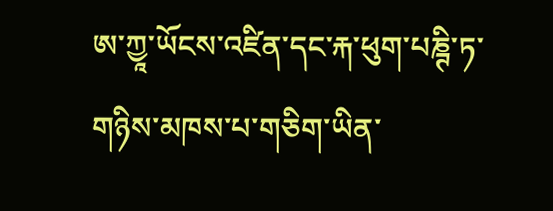ཨ་ཀྱཱ་ཡོངས་འཛིན་དང་རྐ་ཕུག་པཎྚི་ཏ་གཉིས་མཁས་པ་གཅིག་ཡིན་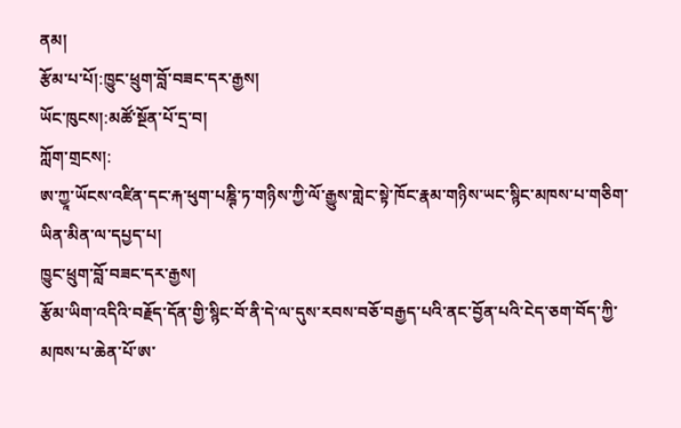ནམ།
རྩོམ་པ་པོ།:ཁྱུང་ཕྲུག་བློ་བཟང་དར་རྒྱས།
ཡོང་ཁུངས།:མཚོ་སྔོན་པོ་དྲ་བ།
ཀློག་གྲངས།:
ཨ་ཀྱཱ་ཡོངས་འཛིན་དང་རྐ་ཕུག་པཎྚི་ཏ་གཉིས་ཀྱི་ལོ་རྒྱུས་གླེང་སྟེ་ཁོང་རྣམ་གཉིས་ཡང་སྙིང་མཁས་པ་གཅིག་ཡིན་མིན་ལ་དཔྱད་པ།
ཁྱུང་ཕྲུག་བློ་བཟང་དར་རྒྱས།
རྩོམ་ཡིག་འདིའི་བརྗོད་དོན་གྱི་སྙིང་བོ་ནི་དེ་ལ་དུས་རབས་བཅོ་བརྒྱད་པའི་ནང་བྱོན་པའི་ངེད་ཅག་བོད་ཀྱི་མཁས་པ་ཆེན་པོ་ཨ་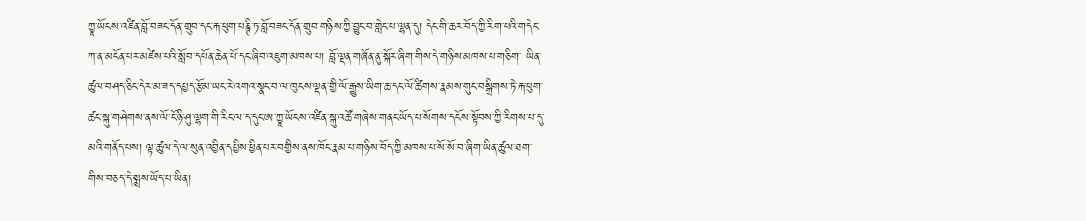ཀྱཱ་ཡོངས་འཛིན་བློ་བཟང་དོན་གྲུབ་དང་རྐ་ཕུག་པཎྚི་ཏ་བློ་བཟང་དོན་གྲུབ་གཉིས་ཀྱི་བྱུང་བ་གླེང་པ་ལྷན་དུ། དེང་གི་ཆར་བོད་ཀྱི་རིག་པའི་གདེང་ཀ་ན་མངོན་པར་མཛེས་པའི་སློབ་དཔོན་ཆེན་པོ་དང་ཞིབ་འཇུག་མཁས་པ། བློ་ལྡན་གཞོན་ནུ་སྐོར་ཞིག་གིས་དེ་གཉིས་མཁས་པ་གཅིག་ ཡིན་ཚུལ་བཤད་ཅིང་དེར་མ་ཟད་དཔྱད་རྩོམ་ཡང་རེ་འགའ་སྣང་བ་ལ་ཁུངས་ལྡན་གྱི་ལོ་རྒྱུས་ཡིག་ཆ་དང་ལོ་ཚིགས་རྣམས་གུང་བསྒྲིགས་ཏེ་རྐ་ཕུག་ཚང་སྐུ་གཤེགས་ནས་ལོ་ངོ་ཉི་ཤུ་ལྷག་གི་རིང་ལ་ད་དུང་ཨ་ཀྱཱ་ཡོངས་འཛིན་སྐུ་འཚོ་གཞེས་གནང་ཡོད་པ་སོགས་དངོས་སྟོབས་ཀྱི་རིགས་པ་དུ་མའི་གནོད་པས། ལྟ་ཚུལ་དེ་ལ་སུན་འབྱིན་དཔྱིས་ཕྱིན་པར་བགྱིས་ནས་ཁོང་རྣམ་པ་གཉིས་བོད་ཀྱི་མཁས་པ་སོ་སོ་བ་ཞིག་ཡིན་ཚུལ་ཐག་གིས་བཅད་དེ་སྨྲས་ཡོད་པ་ཡིན།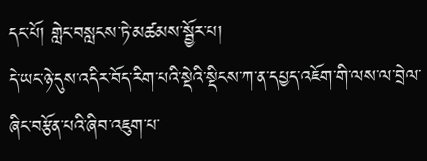དང་པོ། གླེང་བསླངས་ཏེ་མཚམས་སྦྱོར་པ།
དེ་ཡང་ཉེ་དུས་འདིར་བོད་རིག་པའི་སྡེའི་སྡིངས་ཀ་ན་དཔྱད་འཇོག་གི་ལས་ལ་བྲེལ་ཞིང་བརྩོན་པའི་ཞིབ་འཇུག་པ་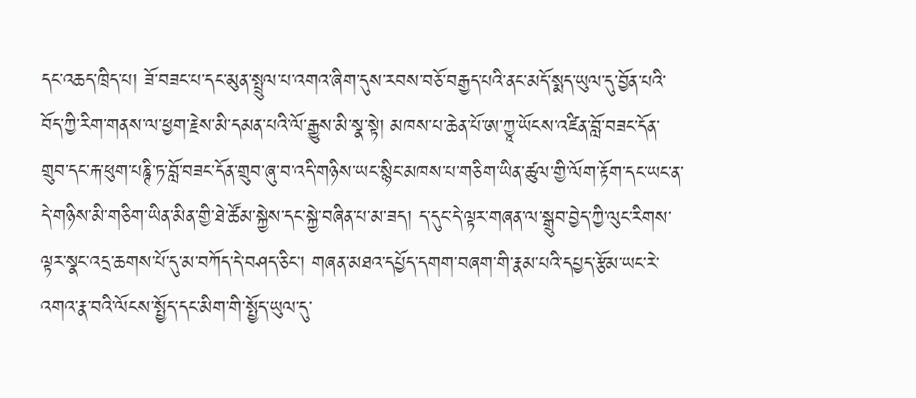དང་འཆད་ཁྲིད་པ། ཟོ་བཟང་པ་དང་མུན་སྤྲུལ་པ་འགའ་ཞིག་དུས་རབས་བཅོ་བརྒྱད་པའི་ནང་མདོ་སྨད་ཡུལ་དུ་བྱོན་པའི་བོད་ཀྱི་རིག་གནས་ལ་ཕྱག་རྗེས་མི་དམན་པའི་ལོ་རྒྱུས་མི་སྣ་སྟེ། མཁས་པ་ཆེན་པོ་ཨ་ཀྱཱ་ཡོངས་འཛིན་བློ་བཟང་དོན་གྲུབ་དང་རྐ་ཕུག་པཎྚི་ཏ་བློ་བཟང་དོན་གྲུབ་ཞུ་བ་འདི་གཉིས་ཡང་སྙིང་མཁས་པ་གཅིག་ཡིན་ཚུལ་གྱི་ལོག་རྟོག་དང་ཡང་ན་དེ་གཉིས་མི་གཅིག་ཡིན་མིན་གྱི་ཐེ་ཚོམ་སྐྱེས་དང་སྐྱེ་བཞིན་པ་མ་ཟད། ད་དུང་དེ་ལྟར་གཞན་ལ་སྒྲུབ་བྱེད་ཀྱི་ལུང་རིགས་ལྟར་སྣང་འདྲ་ཆགས་པོ་དུ་མ་བཀོད་དེ་བཤད་ཅིང་། གཞན་མཐའ་དཔྱོད་དགག་བཞག་གི་རྣམ་པའི་དཔྱད་རྩོམ་ཡང་རེ་འགའ་རྣ་བའི་ལོངས་སྤྱོད་དང་མིག་གི་སྤྱོད་ཡུལ་དུ་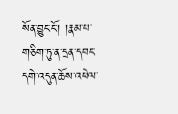སོན་བྱུང་ངོ་། །རྣམ་པ་གཅིག་ཏུ་ན་དྲན་དབང་དགེ་འདུན་ཆོས་འཕེལ་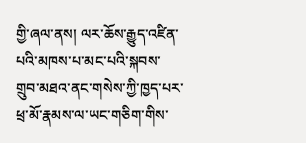གྱི་ཞལ་ནས། ལར་ཆོས་རྒྱུད་འཛིན་པའི་མཁས་པ་མང་པའི་སྐབས་གྲུབ་མཐའ་ནང་གསེས་ཀྱི་ཁྱད་པར་ཕྲ་མོ་རྣམས་ལ་ཡང་གཅིག་གིས་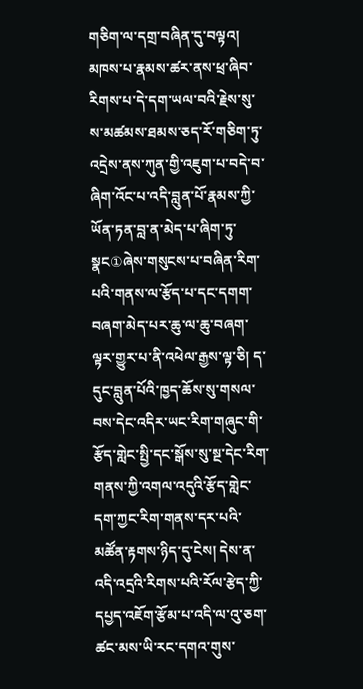གཅིག་ལ་དགྲ་བཞིན་དུ་བལྟའ། མཁས་པ་རྣམས་ཚར་ནས་ཕྲ་ཞིབ་རིགས་པ་དེ་དག་ཡལ་བའི་རྗེས་སུ་ས་མཚམས་ཐམས་ཅད་རོ་གཅིག་ཏུ་འདྲེས་ནས་ཀུན་གྱི་འཇུག་པ་བདེ་བ་ཞིག་འོང་པ་འདི་བླུན་པོ་རྣམས་ཀྱི་ཡོན་ཏན་བླ་ན་མེད་པ་ཞིག་ཏུ་སྣང①ཞེས་གསུངས་པ་བཞིན་རིག་པའི་གནས་ལ་རྩོད་པ་དང་དགག་བཞག་མེད་པར་ཆུ་ལ་ཆུ་བཞག་ལྟར་གྱུར་པ་ནི་འཕེལ་རྒྱས་ལྟ་ཅི། ད་དུང་བླུན་པོའི་ཁྱད་ཆོས་སུ་གསལ་བས་དེང་འདིར་ཡང་རིག་གཞུང་གི་རྩོད་གླེང་སྤྱི་དང་སྒོས་སུ་སྔ་དེང་རིག་གནས་ཀྱི་འགལ་འདུའི་རྩོད་གླེང་དག་ཀྱང་རིག་གནས་དར་པའི་མཚོན་རྟགས་ཉིད་དུ་ངེས། དེས་ན་འདི་འདྲའི་རིགས་པའི་རོལ་རྩེད་ཀྱི་དཔྱད་འཇོག་རྩོམ་པ་འདི་ལ་འུ་ཅག་ཚང་མས་ཡི་རང་དགའ་གུས་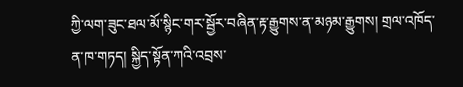ཀྱི་ལག་ཟུང་ཐལ་མོ་སྙིང་གར་སྦྱོར་བཞིན་རྟ་རྒྱུགས་ན་མཉམ་རྒྱུགས། གྲལ་འཁོད་ན་ཁ་གཏད། སྐྱིད་སྟོན་ཀའི་འབྲས་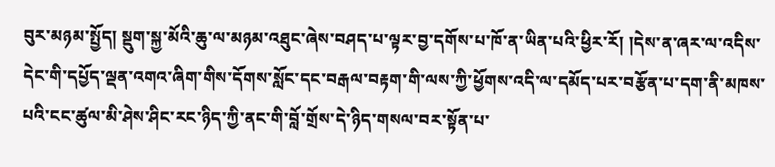བུར་མཉམ་སྤྱོད། སྡུག་སྐྱ་མོའི་ཆུ་ལ་མཉམ་འཐུང་ཞེས་བཤད་པ་ལྟར་བྱ་དགོས་པ་ཁོ་ན་ཡིན་པའི་ཕྱིར་རོ། །དེས་ན་ཞར་ལ་འདིས་དེང་གི་དཔྱོད་ལྡན་འགའ་ཞིག་གིས་དོགས་སློང་དང་བརྒལ་བརྟག་གི་ལས་ཀྱི་ཕྱོགས་འདི་ལ་དམོད་པར་བརྩོན་པ་དག་ནི་མཁས་པའི་ངང་ཚུལ་མི་ཤེས་ཤིང་རང་ཉིད་ཀྱི་ནང་གི་བློ་གྲོས་དེ་ཉིད་གསལ་བར་སྟོན་པ་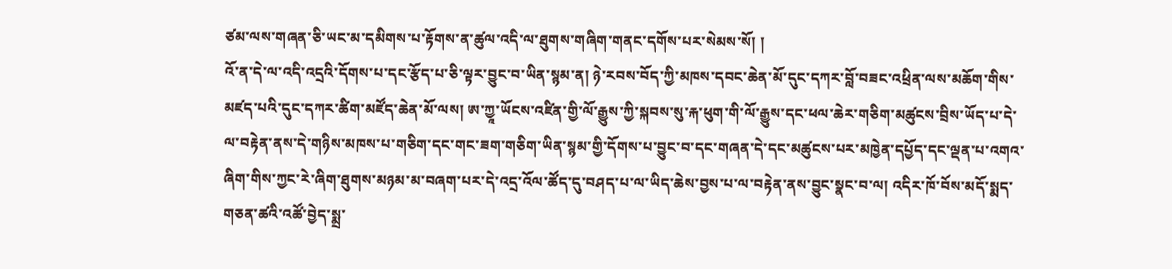ཙམ་ལས་གཞན་ཅི་ཡང་མ་དམིགས་པ་རྟོགས་ན་ཚུལ་འདི་ལ་ཐུགས་གཞིག་གནང་དགོས་པར་སེམས་སོ། །
འོ་ན་དེ་ལ་འདི་འདྲའི་དོགས་པ་དང་རྩོད་པ་ཅི་ལྟར་བྱུང་བ་ཡིན་སྙམ་ན། ཉེ་རབས་བོད་ཀྱི་མཁས་དབང་ཆེན་མོ་དུང་དཀར་བློ་བཟང་འཕྲིན་ལས་མཆོག་གིས་མཛད་པའི་དུང་དཀར་ཚིག་མཛོད་ཆེན་མོ་ལས། ཨ་ཀྱཱ་ཡོངས་འཛིན་གྱི་ལོ་རྒྱུས་ཀྱི་སྐབས་སུ་རྐ་ཕུག་གི་ལོ་རྒྱུས་དང་ཕལ་ཆེར་གཅིག་མཚུངས་བྲིས་ཡོད་པ་དེ་ལ་བརྟེན་ནས་དེ་གཉིས་མཁས་པ་གཅིག་དང་གང་ཟག་གཅིག་ཡིན་སྙམ་གྱི་དོགས་པ་བྱུང་བ་དང་གཞན་དེ་དང་མཚུངས་པར་མཁྱེན་དཔྱོད་དང་ལྡན་པ་འགའ་ཞིག་གིས་ཀྱང་རེ་ཞིག་ཐུགས་མཉམ་མ་བཞག་པར་དེ་འདྲ་འོལ་ཚོད་དུ་བཤད་པ་ལ་ཡིད་ཆེས་བྱས་པ་ལ་བརྟེན་ནས་བྱུང་སྣང་བ་ལ། འདིར་ཁོ་བོས་མདོ་སྨད་གཅན་ཚའི་འཚོ་བྱེད་སྨྲ་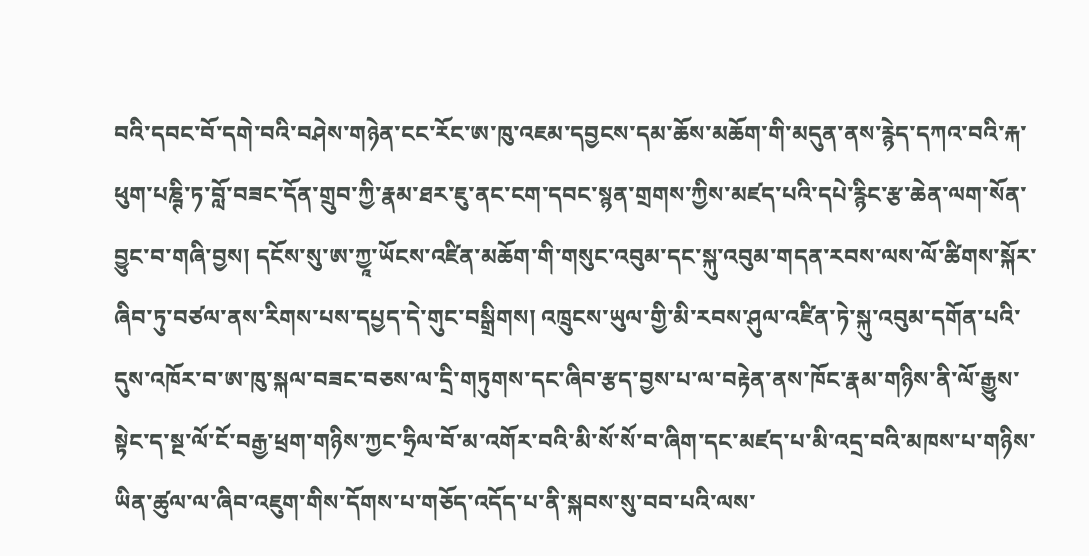བའི་དབང་བོ་དགེ་བའི་བཤེས་གཉེན་ངང་རོང་ཨ་ཁུ་འཇམ་དབྱངས་དམ་ཆོས་མཆོག་གི་མདུན་ནས་རྙེད་དཀའ་བའི་རྐ་ཕུག་པཎྚི་ཏ་བློ་བཟང་དོན་གྲུབ་ཀྱི་རྣམ་ཐར་ཇུ་ནང་ངག་དབང་སྙན་གྲགས་ཀྱིས་མཛད་པའི་དཔེ་རྙིང་རྩ་ཆེན་ལག་སོན་བྱུང་བ་གཞི་བྱས། དངོས་སུ་ཨ་ཀྱཱ་ཡོངས་འཛིན་མཆོག་གི་གསུང་འབུམ་དང་སྐུ་འབུམ་གདན་རབས་ལས་ལོ་ཚིགས་སྐོར་ཞིབ་ཏུ་བཙལ་ནས་རིགས་པས་དཔྱད་དེ་གུང་བསྒྲིགས། འཁྲུངས་ཡུལ་གྱི་མི་རབས་ཤུལ་འཛིན་ཏེ་སྐུ་འབུམ་དགོན་པའི་དུས་འཁོར་བ་ཨ་ཁུ་སྐལ་བཟང་བཅས་ལ་དྲི་གཏུགས་དང་ཞིབ་རྩད་བྱས་པ་ལ་བརྟེན་ནས་ཁོང་རྣམ་གཉིས་ནི་ལོ་རྒྱུས་སྟེང་ད་སྔ་ལོ་ངོ་བརྒྱ་ཕྲག་གཉིས་ཀྱང་ཧྲིལ་བོ་མ་འགོར་བའི་མི་སོ་སོ་བ་ཞིག་དང་མཛད་པ་མི་འདྲ་བའི་མཁས་པ་གཉིས་ཡིན་ཚུལ་ལ་ཞིབ་འཇུག་གིས་དོགས་པ་གཅོད་འདོད་པ་ནི་སྐབས་སུ་བབ་པའི་ལས་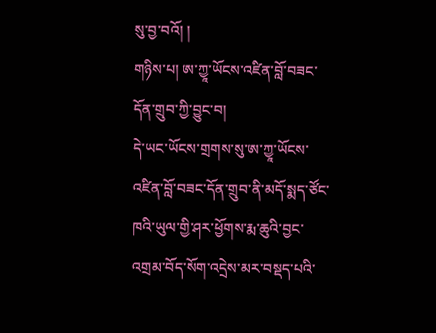སུ་བྱ་བའོ། །
གཉིས་པ། ཨ་ཀྱཱ་ཡོངས་འཛིན་བློ་བཟང་དོན་གྲུབ་ཀྱི་བྱུང་བ།
དེ་ཡང་ཡོངས་གྲགས་སུ་ཨ་ཀྱཱ་ཡོངས་འཛིན་བློ་བཟང་དོན་གྲུབ་ནི་མདོ་སྨད་ཙོང་ཁའི་ཡུལ་གྱི་ཤར་ཕྱོགས་རྨ་ཆུའི་བྱང་འགྲམ་བོད་སོག་འདྲེས་མར་བསྡད་པའི་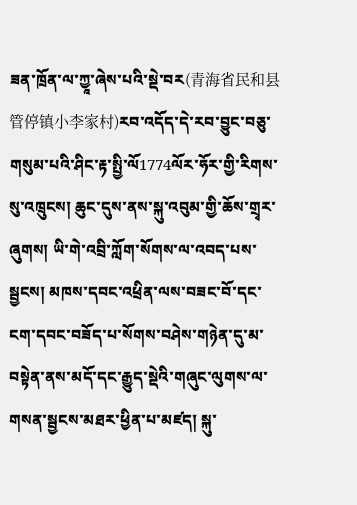ཟན་ཁྲོན་ལ་ཀྱཱ་ཞེས་པའི་སྡེ་བར(青海省民和县管停镇小李家村)རབ་འདོད་དེ་རབ་བྱུང་བཅུ་གསུམ་པའི་ཤིང་རྟ་སྤྱི་ལོ1774ལོར་ཧོར་གྱི་རིགས་སུ་འཁྲུངས། ཆུང་དུས་ནས་སྐུ་འབུམ་གྱི་ཆོས་གྲྭར་ཞུགས། ཡི་གེ་འབྲི་ཀློག་སོགས་ལ་འབད་པས་སྦྱངས། མཁས་དབང་འཕྲིན་ལས་བཟང་བོ་དང་ངག་དབང་བཟོད་པ་སོགས་བཤེས་གཉེན་དུ་མ་བསྟེན་ནས་མདོ་དང་རྒྱུད་སྡེའི་གཞུང་ལུགས་ལ་གསན་སྦྱངས་མཐར་ཕྱིན་པ་མཛད། སྐུ་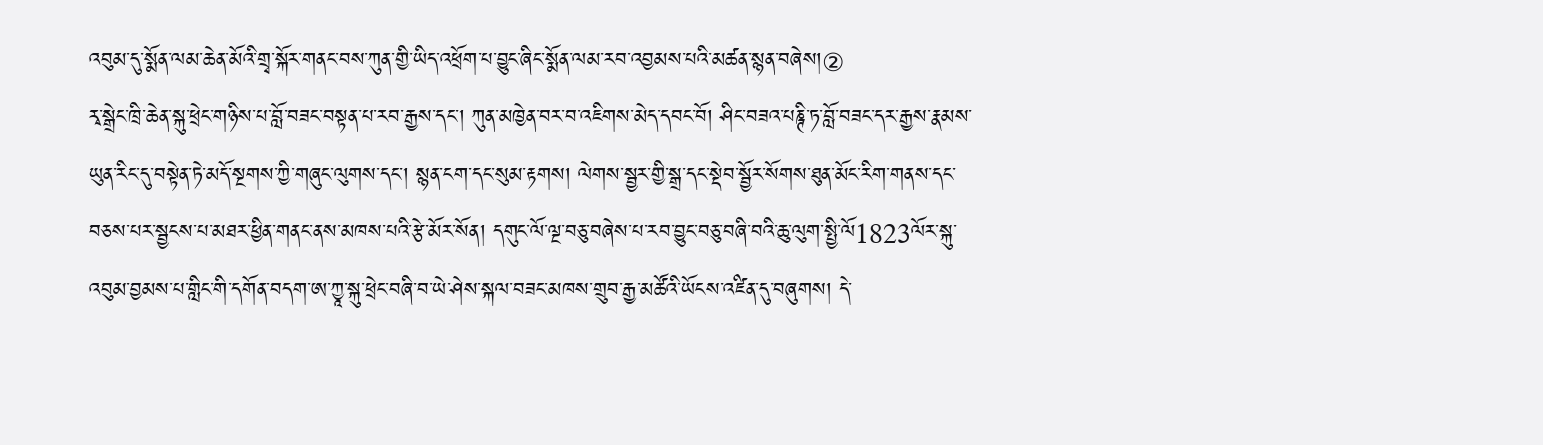འབུམ་དུ་སྨོན་ལམ་ཆེན་མོའི་གྲྭ་སྐོར་གནང་བས་ཀུན་གྱི་ཡིད་འཕྲོག་པ་བྱུང་ཞིང་སྨོན་ལམ་རབ་འབྱམས་པའི་མཚན་སྙན་བཞེས།②
རྭ་སྒྲེང་ཁྲི་ཆེན་སྐུ་ཕྲེང་གཉིས་པ་བློ་བཟང་བསྟན་པ་རབ་རྒྱས་དང་། ཀུན་མཁྱེན་བར་བ་འཇིགས་མེད་དབང་བོ། ཤིང་བཟའ་པཎྚི་ཏ་བློ་བཟང་དར་རྒྱས་རྣམས་ཡུན་རིང་དུ་བསྟེན་ཏེ་མདོ་སྔགས་ཀྱི་གཞུང་ལུགས་དང་། སྙན་ངག་དང་སུམ་རྟགས། ལེགས་སྦྱར་གྱི་སྒྲ་དང་སྡེབ་སྦྱོར་སོགས་ཐུན་མོང་རིག་གནས་དང་བཅས་པར་སྦྱངས་པ་མཐར་ཕྱིན་གནང་ནས་མཁས་པའི་རྩེ་མོར་སོན། དགུང་ལོ་ལྔ་བཅུ་བཞེས་པ་རབ་བྱུང་བཅུ་བཞི་བའི་ཆུ་ལུག་སྤྱི་ལོ1823ལོར་སྐུ་འབུམ་བྱམས་པ་གླིང་གི་དགོན་བདག་ཨ་ཀྱཱ་སྐུ་ཕྲེང་བཞི་བ་ཡེ་ཤེས་སྐལ་བཟང་མཁས་གྲུབ་རྒྱ་མཚོའི་ཡོངས་འཛིན་དུ་བཞུགས། དེ་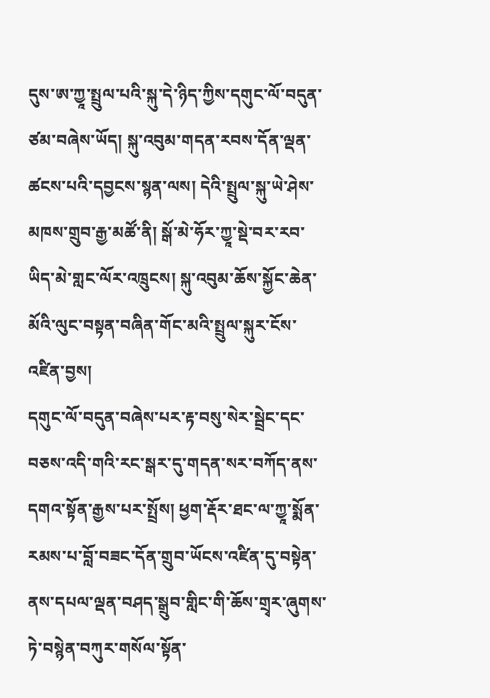དུས་ཨ་ཀྱཱ་སྤྲུལ་པའི་སྐུ་དེ་ཉིད་ཀྱིས་དགུང་ལོ་བདུན་ཙམ་བཞེས་ཡོད། སྐུ་འབུམ་གདན་རབས་དོན་ལྡན་ཚངས་པའི་དབྱངས་སྙན་ལས། དེའི་སྤྲུལ་སྐུ་ཡེ་ཤེས་མཁས་གྲུབ་རྒྱ་མཚོ་ནི། སྒོ་མེ་ཧོར་ཀྱཱ་སྡེ་བར་རབ་ཡིད་མེ་གླང་ལོར་འཁྲུངས། སྐུ་འབུམ་ཆོས་སྐྱོང་ཆེན་མོའི་ལུང་བསྟན་བཞིན་གོང་མའི་སྤྲུལ་སྐུར་ངོས་འཛིན་བྱས།
དགུང་ལོ་བདུན་བཞེས་པར་རྟ་བསུ་སེར་སྦྲེང་དང་བཅས་འདི་གའི་རང་སྒར་དུ་གདན་སར་བཀོད་ནས་དགའ་སྟོན་རྒྱས་པར་སྤྲོས། ཕྱག་རྡོར་ཐང་ལ་ཀྱཱ་སྨོན་རམས་པ་བློ་བཟང་དོན་གྲུབ་ཡོངས་འཛིན་དུ་བསྟེན་ནས་དཔལ་ལྡན་བཤད་སྒྲུབ་གླིང་གི་ཆོས་གྲྭར་ཞུགས་ཏེ་བསྙེན་བཀུར་གསོལ་སྟོན་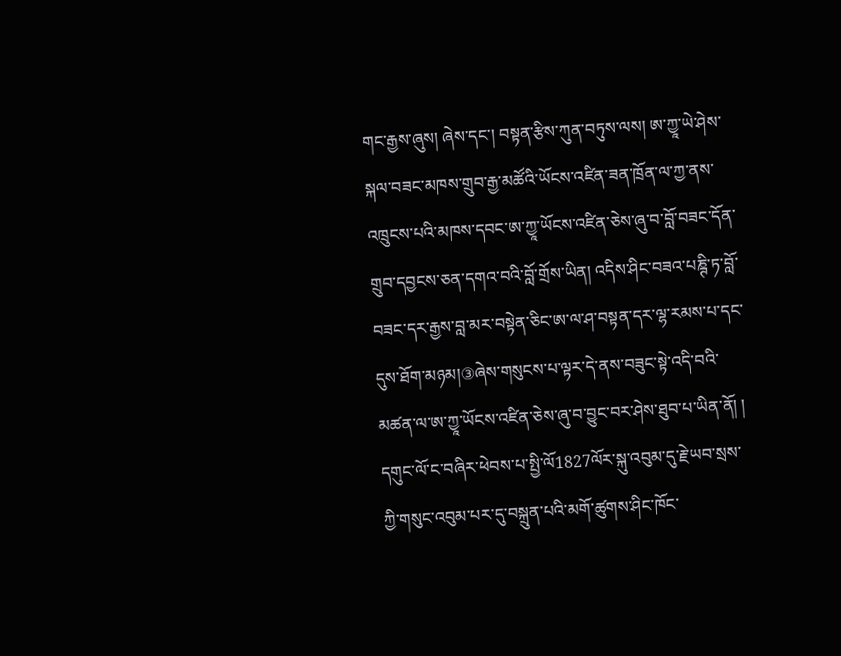གང་རྒྱས་ཞུས། ཞེས་དང་། བསྟན་རྩིས་ཀུན་བཏུས་ལས། ཨ་ཀྱཱ་ཡེ་ཤེས་སྐལ་བཟང་མཁས་གྲུབ་རྒྱ་མཚོའི་ཡོངས་འཛིན་ཟན་ཁྲོན་ལ་ཀྱ་ནས་འཁྲུངས་པའི་མཁས་དབང་ཨ་ཀྱཱ་ཡོངས་འཛིན་ཅེས་ཞུ་བ་བློ་བཟང་དོན་གྲུབ་དབྱངས་ཅན་དགའ་བའི་བློ་གྲོས་ཡིན། འདིས་ཤིང་བཟའ་པཎྚི་ཏ་བློ་བཟང་དར་རྒྱས་བླ་མར་བསྟེན་ཅིང་ཨ་ལ་ཤ་བསྟན་དར་ལྷ་རམས་པ་དང་དུས་ཐོག་མཉམ།③ཞེས་གསུངས་པ་ལྟར་དེ་ནས་བཟུང་སྟེ་འདི་བའི་མཚན་ལ་ཨ་ཀྱཱ་ཡོངས་འཛིན་ཅེས་ཞུ་བ་བྱུང་བར་ཤེས་ཐུབ་པ་ཡིན་ནོ། །
དགུང་ལོ་ང་བཞིར་ཕེབས་པ་སྤྱི་ལོ1827ལོར་སྐུ་འབུམ་དུ་རྗེ་ཡབ་སྲས་ཀྱི་གསུང་འབུམ་པར་དུ་བསྐྲུན་པའི་མགོ་ཚུགས་ཤིང་ཁོང་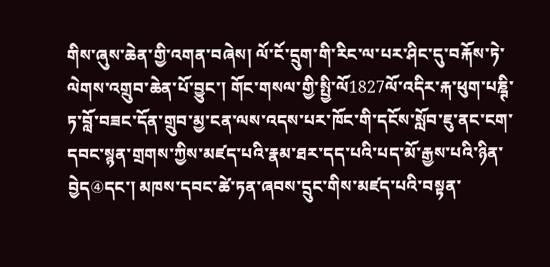གིས་ཞུས་ཆེན་གྱི་འགན་བཞེས། ལོ་ངོ་དྲུག་གི་རིང་ལ་པར་ཤིང་དུ་བརྐོས་ཏེ་ལེགས་འགྲུབ་ཆེན་པོ་བྱུང་། གོང་གསལ་གྱི་སྤྱི་ལོ1827ལོ་འདིར་རྐ་ཕུག་པཎྚི་ཏ་བློ་བཟང་དོན་གྲུབ་མྱ་ངན་ལས་འདས་པར་ཁོང་གི་དངོས་སློབ་ཇུ་ནང་ངག་དབང་སྙན་གྲགས་ཀྱིས་མཛད་པའི་རྣམ་ཐར་དད་པའི་པད་མོ་རྒྱས་པའི་ཉིན་བྱེད④དང་། མཁས་དབང་ཚེ་ཏན་ཞབས་དྲུང་གིས་མཛད་པའི་བསྟན་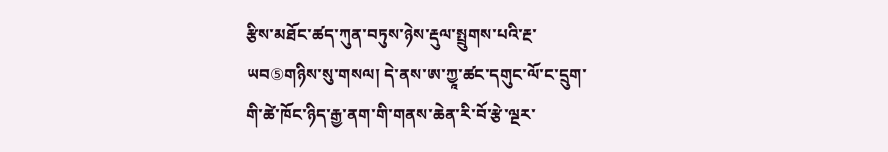རྩིས་མཐོང་ཚད་ཀུན་བཏུས་ཉེས་རྡུལ་སྤྲུགས་པའི་རྔ་ཡབ⑤གཉིས་སུ་གསལ། དེ་ནས་ཨ་ཀྱཱ་ཚང་དགུང་ལོ་ང་དྲུག་གི་ཚེ་ཁོང་ཉིད་རྒྱ་ནག་གི་གནས་ཆེན་རི་བོ་རྩེ་ལྔར་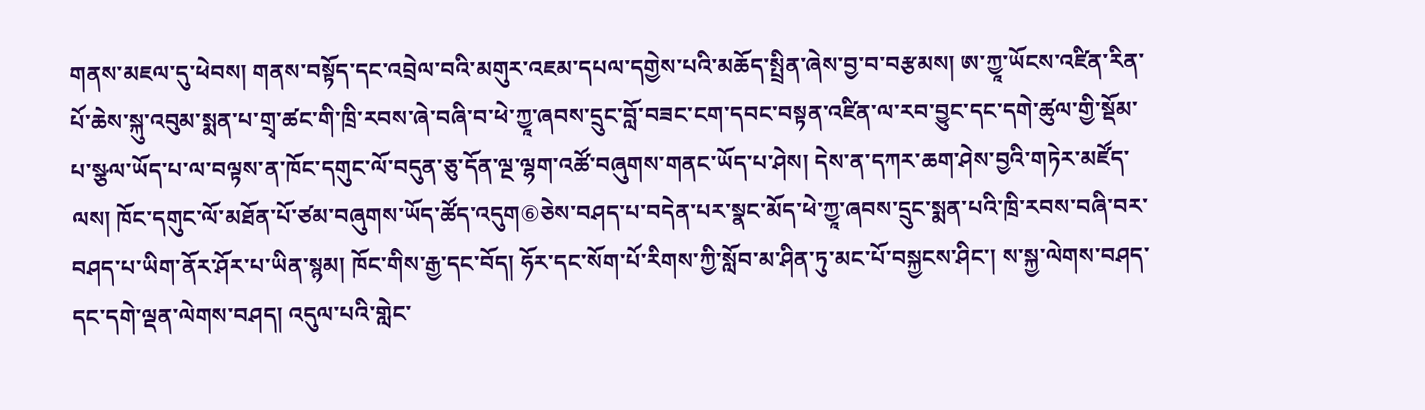གནས་མཇལ་དུ་ཕེབས། གནས་བསྟོད་དང་འབྲེལ་བའི་མགུར་འཇམ་དཔལ་དགྱེས་པའི་མཆོད་སྤྲིན་ཞེས་བྱ་བ་བརྩམས། ཨ་ཀྱཱ་ཡོངས་འཛིན་རིན་པོ་ཆེས་སྐུ་འབུམ་སྨན་པ་གྲྭ་ཚང་གི་ཁྲི་རབས་ཞེ་བཞི་བ་ཕེ་ཀྱཱ་ཞབས་དྲུང་བློ་བཟང་ངག་དབང་བསྟན་འཛིན་ལ་རབ་བྱུང་དང་དགེ་ཚུལ་གྱི་སྡོམ་པ་སྩལ་ཡོད་པ་ལ་བལྟས་ན་ཁོང་དགུང་ལོ་བདུན་ཅུ་དོན་ལྔ་ལྷག་འཚོ་བཞུགས་གནང་ཡོད་པ་ཤེས། དེས་ན་དཀར་ཆག་ཤེས་བྱའི་གཏེར་མཛོད་ལས། ཁོང་དགུང་ལོ་མཐོན་པོ་ཙམ་བཞུགས་ཡོད་ཚོད་འདུག⑥ཅེས་བཤད་པ་བདེན་པར་སྣང་མོད་ཕེ་ཀྱཱ་ཞབས་དྲུང་སྨན་པའི་ཁྲི་རབས་བཞི་བར་བཤད་པ་ཡིག་ནོར་ཤོར་པ་ཡིན་སྙམ། ཁོང་གིས་རྒྱ་དང་བོད། ཧོར་དང་སོག་པོ་རིགས་ཀྱི་སློབ་མ་ཤིན་ཏུ་མང་པོ་བསྐྱངས་ཤིང་། ས་སྐྱ་ལེགས་བཤད་དང་དགེ་ལྡན་ལེགས་བཤད། འདུལ་པའི་གླེང་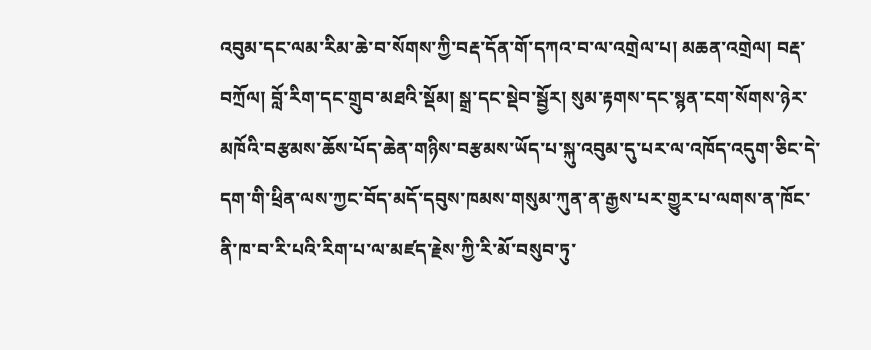འབུམ་དང་ལམ་རིམ་ཆེ་བ་སོགས་ཀྱི་བརྡ་དོན་གོ་དཀའ་བ་ལ་འགྲེལ་པ། མཆན་འགྲེལ། བརྡ་བཀྲོལ། བློ་རིག་དང་གྲུབ་མཐའི་སྡོམ། སྒྲ་དང་སྡེབ་སྦྱོར། སུམ་རྟགས་དང་སྙན་ངག་སོགས་ཉེར་མཁོའི་བརྩམས་ཆོས་པོད་ཆེན་གཉིས་བརྩམས་ཡོད་པ་སྐུ་འབུམ་དུ་པར་ལ་འཁོད་འདུག་ཅིང་དེ་དག་གི་ཕྲིན་ལས་ཀྱང་བོད་མདོ་དབུས་ཁམས་གསུམ་ཀུན་ན་རྒྱས་པར་གྱུར་པ་ལགས་ན་ཁོང་ནི་ཁ་བ་རི་པའི་རིག་པ་ལ་མཛད་རྗེས་ཀྱི་རི་མོ་བསུབ་ཏུ་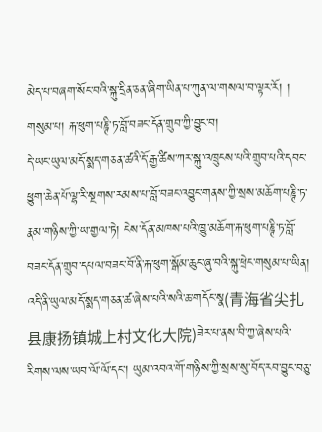མེད་པ་བཞག་སོང་བའི་སྐུ་དྲིན་ཅན་ཞིག་ཡིན་པ་ཀུན་ལ་གསལ་བ་ལྟར་རོ། །
གསུམ་པ། རྐ་ཕུག་པཎྚི་ཏ་བློ་བཟང་དོན་གྲུབ་ཀྱི་བྱུང་བ།
དེ་ཡང་ཡུལ་མདོ་སྨད་གཅན་ཚའི་དོ་རྒྱ་ཚིས་ཀར་སྐུ་འཁྲུངས་པའི་གྲུབ་པའི་དབང་ཕྱུག་ཆེན་པོ་ལྷ་རི་སྔགས་རམས་པ་བློ་བཟང་འབྱུང་གནས་ཀྱི་སྲས་མཆོག་པཎྚི་ཏ་རྣམ་གཉིས་ཀྱི་ཡ་གྱལ་ཏེ། ངེས་དོན་མཁས་པའི་ཁྱུ་མཆོག་རྐ་ཕུག་པཎྚི་ཏ་བློ་བཟང་དོན་གྲུབ་དཔལ་བཟང་བོ་ནི་རྐ་ཕུག་སྒོམ་ཆུང་ཞུ་བའི་སྐུ་ཕྲེང་གསུམ་པ་ཡིན། འདི་ནི་ཡུལ་མདོ་སྨད་གཅན་ཚ་ཞེས་པའི་སའི་ཆ་གདོང་སྣ(青海省尖扎县康扬镇城上村文化大院)ཟེར་པ་ནས་བི་ཀྱ་ཞེས་པའི་རིགས་ལས་ཡབ་ལོ་ལོ་དང་། ཡུམ་འབའ་གོ་གཉིས་ཀྱི་སྲས་སུ་བོད་རབ་བྱུང་བཅུ་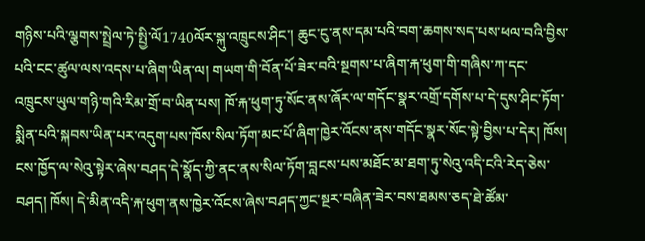གཉིས་པའི་ལྕགས་སྤྲེལ་ཏེ་སྤྱི་ལོ1740ལོར་སྐུ་འཁྲུངས་ཤིང་། ཆུང་ངུ་ནས་དམ་པའི་བག་ཆགས་སད་པས་ཕལ་བའི་བྱིས་པའི་ངང་ཚུལ་ལས་འདས་པ་ཞིག་ཡིན་ལ། གཡག་གི་བོན་པོ་ཟེར་བའི་སྔགས་པ་ཞིག་རྐ་ཕུག་གི་གཞིས་ཀ་དང་འཁྲུངས་ཡུལ་གཉི་གའི་རིམ་གྲོ་བ་ཡིན་པས། ཁོ་རྐ་ཕུག་ཏུ་སོང་ནས་ཞོར་ལ་གདོང་སྣར་འགྲོ་དགོས་པ་དེ་དུས་ཤིང་ཏོག་སྨིན་པའི་སྐབས་ཡིན་པར་འདུག་པས་ཁོས་སིལ་ཏོག་མང་པོ་ཞིག་ཁྱེར་འོངས་ནས་གདོང་སྣར་སོང་སྟེ་བྱིས་པ་དེར། ཁོས། ངས་ཁྱོད་ལ་སེའུ་སྟེར་ཞེས་བཤད་དེ་སྣོད་ཀྱི་ནང་ནས་སིལ་ཏོག་བླངས་པས་མཐོང་མ་ཐག་ཏུ་སེའུ་འདི་ངའི་རེད་ཅེས་བཤད། ཁོས། དེ་མིན་འདི་རྐ་ཕུག་ནས་ཁྱེར་འོངས་ཞེས་བཤད་ཀྱང་སྔར་བཞིན་ཟེར་བས་ཐམས་ཅད་ཐེ་ཚོམ་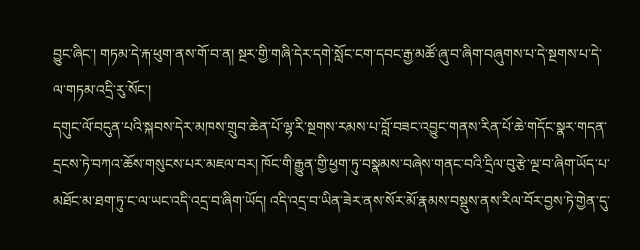བྱུང་ཞིང་། གཏམ་དེ་རྐ་ཕུག་ནས་གོ་བ་ན། སྔར་གྱི་གཞི་དེར་དགེ་སློང་ངག་དབང་རྒྱ་མཚོ་ཞུ་བ་ཞིག་བཞུགས་པ་དེ་སྔགས་པ་དེ་ལ་གཏམ་འདྲི་རུ་སོང་།
དགུང་ལོ་བདུན་པའི་སྐབས་དེར་མཁས་གྲུབ་ཆེན་པོ་ལྷ་རི་སྔགས་རམས་པ་བློ་བཟང་འབྱུང་གནས་རིན་པོ་ཆེ་གདོང་སྣར་གདན་དྲངས་ཏེ་བཀའ་ཆོས་གསུངས་པར་མཇལ་བར། ཁོང་གི་རྒྱུན་གྱི་ཕྱག་ཏུ་བསྣམས་བཞེས་གནང་བའི་དྲིལ་བུ་རྩེ་ལྔ་བ་ཞིག་ཡོད་པ་མཐོང་མ་ཐག་ཏུ་ང་ལ་ཡང་འདི་འདྲ་བ་ཞིག་ཡོད། འདི་འདྲ་བ་ཡིན་ཟེར་ནས་སོར་མོ་རྣམས་བསྡུས་ནས་རིལ་བོར་བྱས་ཏེ་གྱེན་དུ་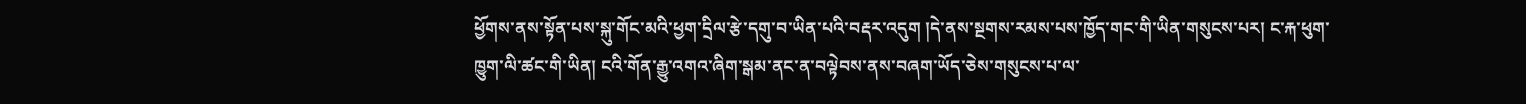ཕྱོགས་ནས་སྟོན་པས་སྐུ་གོང་མའི་ཕྱག་དྲིལ་རྩེ་དགུ་བ་ཡིན་པའི་བརྡར་འདུག །དེ་ནས་སྔགས་རམས་པས་ཁྱོད་གང་གི་ཡིན་གསུངས་པར། ང་རྐ་ཕུག་ཁྱུག་ལི་ཚང་གི་ཡིན། ངའི་གོན་རྒྱུ་འགའ་ཞིག་སྒམ་ནང་ན་བལྟེབས་ནས་བཞག་ཡོད་ཅེས་གསུངས་པ་ལ་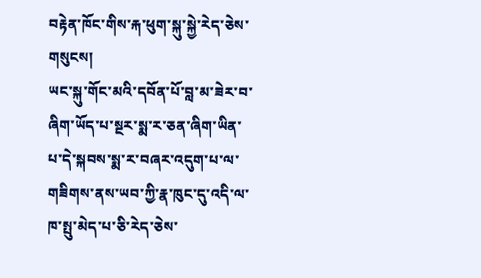བརྟེན་ཁོང་གིས་རྐ་ཕུག་སྐུ་སྐྱེ་རེད་ཅེས་གསུངས།
ཡང་སྐུ་གོང་མའི་དབོན་པོ་བླ་མ་ཟེར་བ་ཞིག་ཡོད་པ་སྔར་སྨ་ར་ཅན་ཞིག་ཡིན་པ་དེ་སྐབས་སྨ་ར་བཞར་འདུག་པ་ལ་གཟིགས་ནས་ཡབ་ཀྱི་རྣ་ཁུང་དུ་འདི་ལ་ཁ་སྤུ་མེད་པ་ཅི་རེད་ཅེས་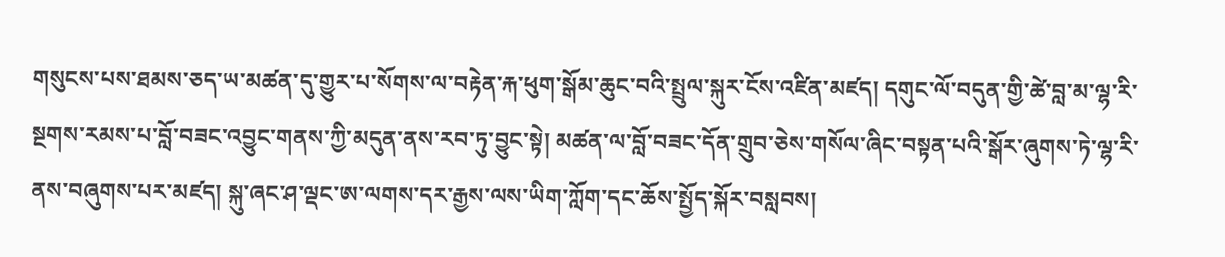གསུངས་པས་ཐམས་ཅད་ཡ་མཚན་དུ་གྱུར་པ་སོགས་ལ་བརྟེན་རྐ་ཕུག་སྒོམ་ཆུང་བའི་སྤྲུལ་སྐུར་ངོས་འཛིན་མཛད། དགུང་ལོ་བདུན་གྱི་ཚེ་བླ་མ་ལྷ་རི་སྔགས་རམས་པ་བློ་བཟང་འབྱུང་གནས་ཀྱི་མདུན་ནས་རབ་ཏུ་བྱུང་སྟེ། མཚན་ལ་བློ་བཟང་དོན་གྲུབ་ཅེས་གསོལ་ཞིང་བསྟན་པའི་སྒོར་ཞུགས་ཏེ་ལྷ་རི་ནས་བཞུགས་པར་མཛད། སྐུ་ཞང་ཤ་ལྡང་ཨ་ལགས་དར་རྒྱས་ལས་ཡིག་ཀློག་དང་ཆོས་སྤྱོད་སྐོར་བསླབས།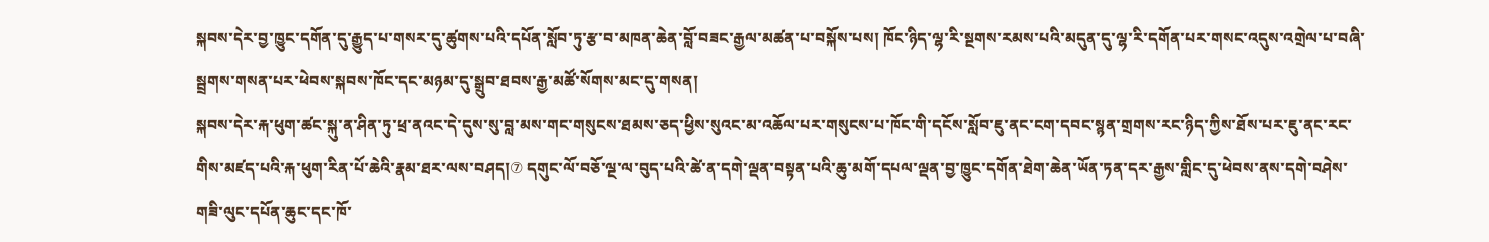སྐབས་དེར་བྱ་ཁྱུང་དགོན་དུ་རྒྱུད་པ་གསར་དུ་ཚུགས་པའི་དཔོན་སློབ་ཏུ་རྩ་བ་མཁན་ཆེན་བློ་བཟང་རྒྱལ་མཚན་པ་བསྐོས་པས། ཁོང་ཉིད་ལྷ་རི་སྔགས་རམས་པའི་མདུན་དུ་ལྷ་རི་དགོན་པར་གསང་འདུས་འགྲེལ་པ་བཞི་སྦྲགས་གསན་པར་ཕེབས་སྐབས་ཁོང་དང་མཉམ་དུ་སྒྲུབ་ཐབས་རྒྱ་མཚོ་སོགས་མང་དུ་གསན།
སྐབས་དེར་རྐ་ཕུག་ཚང་སྐུ་ན་ཤིན་ཏུ་ཕྲ་ནའང་དེ་དུས་སུ་བླ་མས་གང་གསུངས་ཐམས་ཅད་ཕྱིས་སུའང་མ་འཆོལ་པར་གསུངས་པ་ཁོང་གི་དངོས་སློབ་ཇུ་ནང་ངག་དབང་སྙན་གྲགས་རང་ཉིད་ཀྱིས་ཐོས་པར་ཇུ་ནང་རང་གིས་མཛད་པའི་རྐ་ཕུག་རིན་པོ་ཆེའི་རྣམ་ཐར་ལས་བཤད།⑦ དགུང་ལོ་བཅོ་ལྔ་ལ་བུད་པའི་ཚེ་ན་དགེ་ལྡན་བསྟན་པའི་ཆུ་མགོ་དཔལ་ལྡན་བྱ་ཁྱུང་དགོན་ཐེག་ཆེན་ཡོན་ཏན་དར་རྒྱས་གླིང་དུ་ཕེབས་ནས་དགེ་བཤེས་གཟི་ལུང་དཔོན་ཆུང་དང་ཁོ་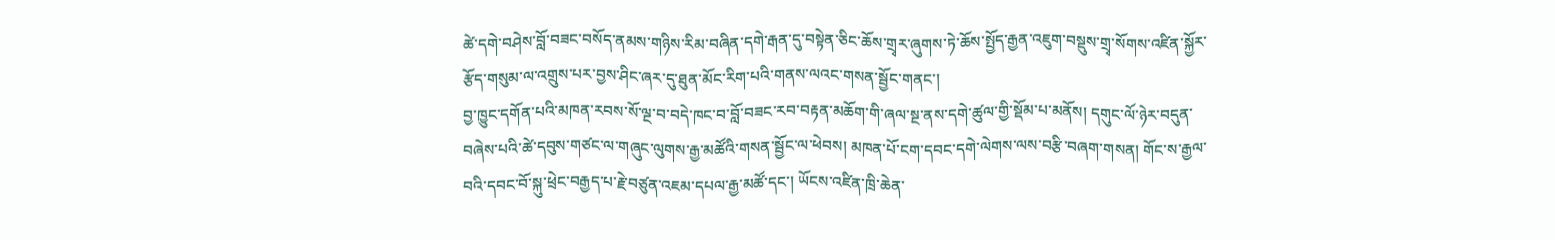ཚེ་དགེ་བཤེས་བློ་བཟང་བསོད་ནམས་གཉིས་རིམ་བཞིན་དགེ་རྒན་དུ་བསྟེན་ཅིང་ཆོས་གྲྭར་ཞུགས་ཏེ་ཆོས་སྤྱོད་རྒྱན་འཇུག་བསྡུས་གྲྭ་སོགས་འཛིན་སྐྱོར་རྩོད་གསུམ་ལ་འགྲུས་པར་བྱས་ཤིང་ཞར་དུ་ཐུན་མོང་རིག་པའི་གནས་ལའང་གསན་སྦྱོང་གནང་།
བྱ་ཁྱུང་དགོན་པའི་མཁན་རབས་སོ་ལྔ་བ་བདེ་ཁང་བ་བློ་བཟང་རབ་བརྟན་མཆོག་གི་ཞལ་སྔ་ནས་དགེ་ཚུལ་གྱི་སྡོམ་པ་མནོས། དགུང་ལོ་ཉེར་བདུན་བཞེས་པའི་ཚེ་དབུས་གཙང་ལ་གཞུང་ལུགས་རྒྱ་མཚོའི་གསན་སྦྱོང་ལ་ཕེབས། མཁན་པོ་ངག་དབང་དགེ་ལེགས་ལས་བརྩི་བཞག་གསན། གོང་ས་རྒྱལ་བའི་དབང་བོ་སྐུ་ཕྲེང་བརྒྱད་པ་རྗེ་བཙུན་འཇམ་དཔལ་རྒྱ་མཚོ་དང་། ཡོངས་འཛིན་ཁྲི་ཆེན་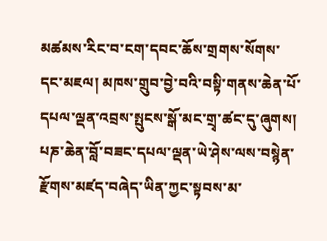མཚམས་རིང་བ་ངག་དབང་ཆོས་གྲགས་སོགས་དང་མཇལ། མཁས་གྲུབ་བྱེ་བའི་བསྟི་གནས་ཆེན་པོ་དཔལ་ལྡན་འབྲས་སྤུངས་སྒོ་མང་གྲྭ་ཚང་དུ་ཞུགས། པཎ་ཆེན་བློ་བཟང་དཔལ་ལྡན་ཡེ་ཤེས་ལས་བསྙེན་རྫོགས་མཛད་བཞེད་ཡིན་ཀྱང་སྟབས་མ་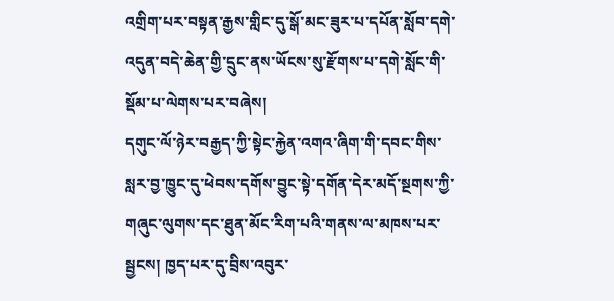འགྲིག་པར་བསྟན་རྒྱས་གླིང་དུ་སྒོ་མང་ཟུར་པ་དཔོན་སློབ་དགེ་འདུན་བདེ་ཆེན་གྱི་དྲུང་ནས་ཡོངས་སུ་རྫོགས་པ་དགེ་སློང་གི་སྡོམ་པ་ལེགས་པར་བཞེས།
དགུང་ལོ་ཉེར་བརྒྱད་ཀྱི་སྟེང་རྐྱེན་འགའ་ཞིག་གི་དབང་གིས་སླར་བྱ་ཁྱུང་དུ་ཕེབས་དགོས་བྱུང་སྟེ་དགོན་དེར་མདོ་སྔགས་ཀྱི་གཞུང་ལུགས་དང་ཐུན་མོང་རིག་པའི་གནས་ལ་མཁས་པར་སྦྱངས། ཁྱད་པར་དུ་བྲིས་འབུར་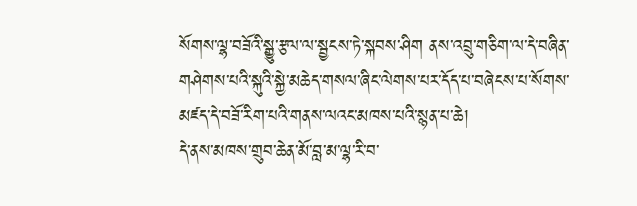སོགས་ལྷ་བཟོའི་སྒྱུ་རྩལ་ལ་སྦྱངས་ཏེ་སྐབས་ཤིག ནས་འབྲུ་གཅིག་ལ་དེ་བཞིན་གཤེགས་པའི་སྐུའི་སྐྱེ་མཆེད་གསལ་ཞིང་ལེགས་པར་དོད་པ་བཞེངས་པ་སོགས་མཛད་དེ་བཟོ་རིག་པའི་གནས་ལའང་མཁས་པའི་སྙན་པ་ཆེ།
དེ་ནས་མཁས་གྲུབ་ཆེན་མོ་བླ་མ་ལྷ་རི་བ་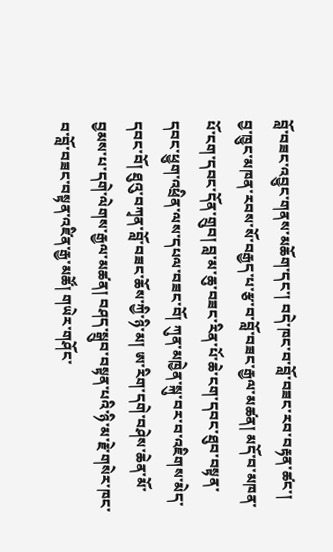བློ་བཟང་འབྱུང་གནས་མཆོག་དང་། བདེ་ཁང་བ་བློ་བཟང་རབ་བརྟན་ཚང་། བྱ་ཁྱུང་མཁན་རབས་སོ་བརྒྱད་པ་རྩ་བ་བློ་བཟང་རྒྱལ་མཚན། མདོ་བ་མཁན་པོ་ངག་དབང་དོན་གྲུབ། བླ་མ་ཆུ་བཟང་རིན་པོ་ཆེ་ངག་དབང་ཐུབ་བསྟན་དབང་ཕྱུག་འཕྲིན་ལས་དཔལ་བཟང་བོ། ཀུན་མཁྱེན་སྐུ་བར་བ་འཇིགས་མེད་དབང་བོ། ཐུའུ་བཀྭན་བློ་བཟང་ཆོས་ཀྱི་ཉི་མ། ཨ་རིག་དགེ་བཤེས་ཆེན་མོ་བྱམས་པ་དགེ་ལེགས་རྒྱལ་མཚན། བཤད་སྒྲུབ་བསྟན་པའི་ཉི་མ་རྗེ་གསེར་ཁང་བ་བློ་བཟང་བསྟན་འཛིན་རྒྱ་མཚོ། གཡེར་གཤོང་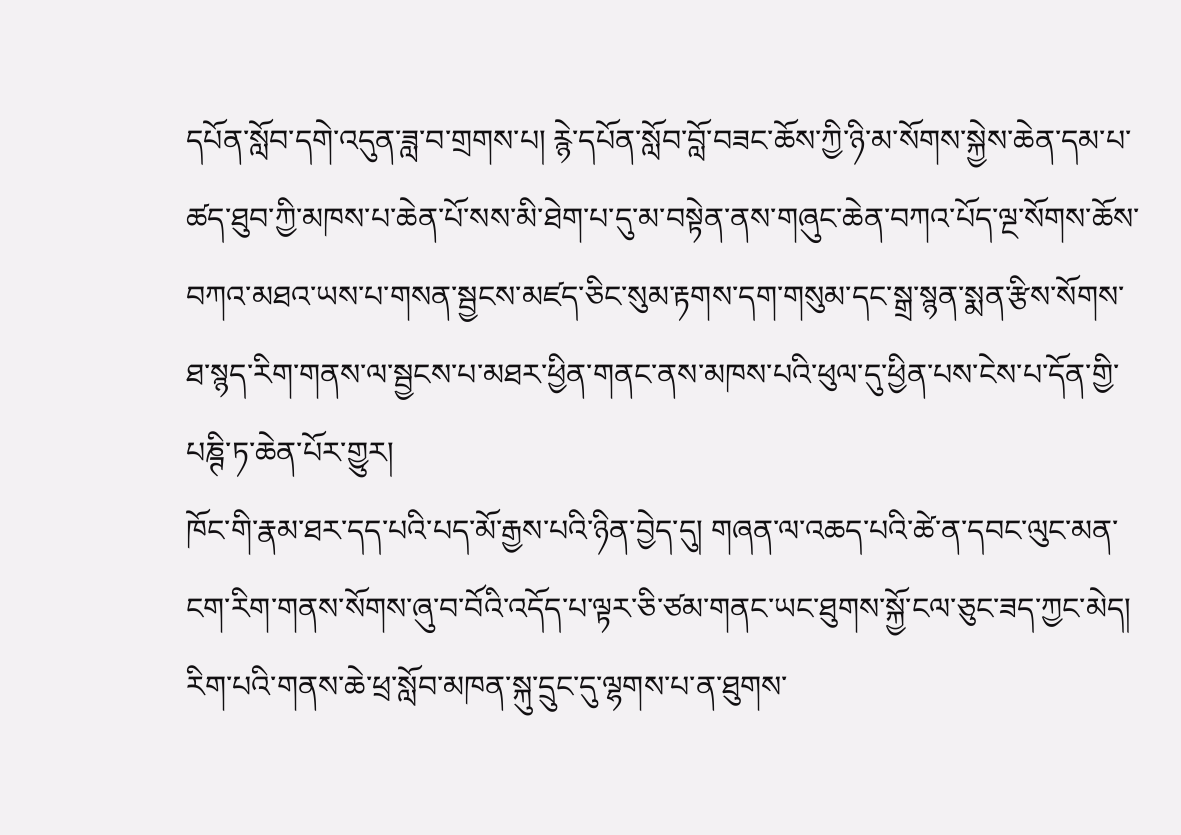དཔོན་སློབ་དགེ་འདུན་ཟླ་བ་གྲགས་པ། རྙེ་དཔོན་སློབ་བློ་བཟང་ཆོས་ཀྱི་ཉི་མ་སོགས་སྐྱེས་ཆེན་དམ་པ་ཚད་ཐུབ་ཀྱི་མཁས་པ་ཆེན་པོ་སས་མི་ཐེག་པ་དུ་མ་བསྟེན་ནས་གཞུང་ཆེན་བཀའ་པོད་ལྔ་སོགས་ཆོས་བཀའ་མཐའ་ཡས་པ་གསན་སྦྱངས་མཛད་ཅིང་སུམ་རྟགས་དག་གསུམ་དང་སྒྲ་སྙན་སྨན་རྩིས་སོགས་ཐ་སྙད་རིག་གནས་ལ་སྦྱངས་པ་མཐར་ཕྱིན་གནང་ནས་མཁས་པའི་ཕུལ་དུ་ཕྱིན་པས་ངེས་པ་དོན་གྱི་པཎྚི་ཏ་ཆེན་པོར་གྱུར།
ཁོང་གི་རྣམ་ཐར་དད་པའི་པད་མོ་རྒྱས་པའི་ཉིན་བྱེད་དུ། གཞན་ལ་འཆད་པའི་ཚེ་ན་དབང་ལུང་མན་ངག་རིག་གནས་སོགས་ཞུ་བ་བོའི་འདོད་པ་ལྟར་ཅི་ཙམ་གནང་ཡང་ཐུགས་སྐྱོ་ངལ་ཅུང་ཟད་ཀྱང་མེད། རིག་པའི་གནས་ཆེ་ཕྲ་སློབ་མཁན་སྐུ་དྲུང་དུ་ལྷགས་པ་ན་ཐུགས་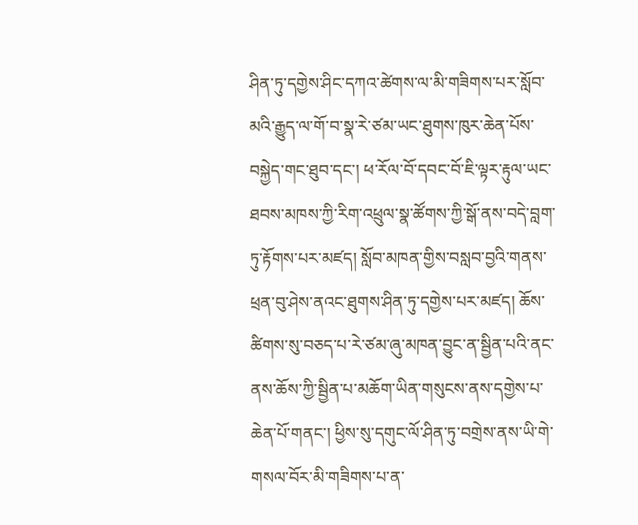ཤིན་ཏུ་དགྱེས་ཤིང་དཀའ་ཚེགས་ལ་མི་གཟིགས་པར་སློབ་མའི་རྒྱུད་ལ་གོ་བ་སྣ་རེ་ཙམ་ཡང་ཐུགས་ཁུར་ཆེན་པོས་བསྐྱེད་གང་ཐུབ་དང་། ཕ་རོལ་བོ་དབང་བོ་ཇི་ལྟར་རྟུལ་ཡང་ཐབས་མཁས་ཀྱི་རིག་འཕྲུལ་སྣ་ཚོགས་ཀྱི་སྒོ་ནས་བདེ་བླག་ཏུ་རྟོགས་པར་མཛད། སློབ་མཁན་གྱིས་བསླབ་བྱའི་གནས་ཕྲན་བུ་ཤེས་ནའང་ཐུགས་ཤིན་ཏུ་དགྱེས་པར་མཛད། ཆོས་ཚིགས་སུ་བཅད་པ་རེ་ཙམ་ཞུ་མཁན་བྱུང་ན་སྦྱིན་པའི་ནང་ནས་ཆོས་ཀྱི་སྦྱིན་པ་མཆོག་ཡིན་གསུངས་ནས་དགྱེས་པ་ཆེན་པོ་གནང་། ཕྱིས་སུ་དགུང་ལོ་ཤིན་ཏུ་བགྲེས་ནས་ཡི་གེ་གསལ་བོར་མི་གཟིགས་པ་ན་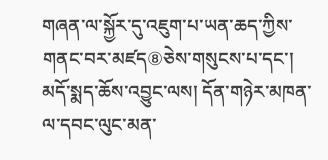གཞན་ལ་སྐྱོར་དུ་འཇུག་པ་ཡན་ཆད་ཀྱིས་གནང་བར་མཛད⑧ཅེས་གསུངས་པ་དང་། མདོ་སྨད་ཆོས་འབྱུང་ལས། དོན་གཉེར་མཁན་ལ་དབང་ལུང་མན་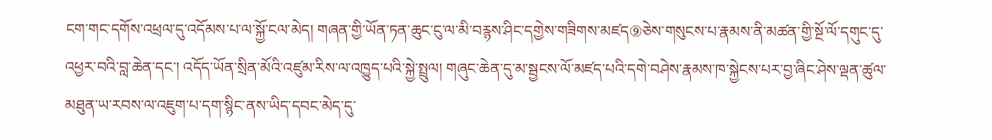ངག་གང་དགོས་འཕྲལ་དུ་འདོམས་པ་ལ་སྐྱོ་ངལ་མེད། གཞན་གྱི་ཡོན་ཏན་ཆུང་ངུ་ལ་མི་བརྙས་ཤིང་དགྱེས་གཟིགས་མཛད⑨ཅེས་གསུངས་པ་རྣམས་ནི་མཚན་གྱི་སྔོ་ལོ་དགུང་དུ་འཕྱར་བའི་བླ་ཆེན་དང་། འདོད་ཡོན་སྲིན་མོའི་འཛུམ་རིས་ལ་འཁྱུད་པའི་སྐྱེ་སྤྲུལ། གཞུང་ཆེན་དུ་མ་སྦྱངས་ལོ་མཛད་པའི་དགེ་བཤེས་རྣམས་ཁ་སྐྱེངས་པར་བྱ་ཞིང་ཤེས་ལྡན་ཚུལ་མཐུན་ཡ་རབས་ལ་འཇུག་པ་དག་སྙིང་ནས་ཡིད་དབང་མེད་དུ་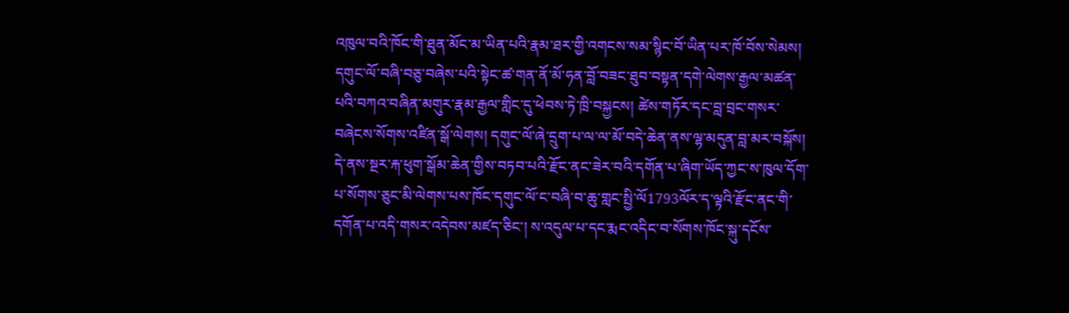འཁུལ་བའི་ཁོང་གི་ཐུན་མོང་མ་ཡིན་པའི་རྣམ་ཐར་གྱི་འགངས་སམ་སྙིང་བོ་ཡིན་པར་ཁོ་བོས་སེམས།
དགུང་ལོ་བཞི་བཅུ་བཞེས་པའི་སྟེང་ཚ་གན་ནོ་མོ་ཧན་བློ་བཟང་ཐུབ་བསྟན་དགེ་ལེགས་རྒྱལ་མཚན་པའི་བཀའ་བཞིན་མགུར་རྣམ་རྒྱལ་གླིང་དུ་ཕེབས་ཏེ་ཁྲི་བསྐྱངས། ཚེས་གཏོར་དང་བླ་བྲང་གསར་བཞེངས་སོགས་འཛིན་སྒོ་ལེགས། དགུང་ལོ་ཞེ་དྲུག་པ་ལ་ལ་མོ་བདེ་ཆེན་ནས་ལྷ་མདུན་བླ་མར་བསྐོས། དེ་ནས་སྔར་རྐ་ཕུག་སྒོམ་ཆེན་གྱིས་བཏབ་པའི་རྫོང་ནང་ཟེར་བའི་དགོན་པ་ཞིག་ཡོད་ཀྱང་ས་ཁུལ་དོག་པ་སོགས་ཅུང་མི་ལེགས་པས་ཁོང་དགུང་ལོ་ང་བཞི་བ་ཆུ་གླང་སྤྱི་ལོ1793ལོར་ད་ལྟའི་རྫོང་ནང་གི་དགོན་པ་འདི་གསར་འདེབས་མཛད་ཅིང་། ས་འདུལ་པ་དང་རྨང་འདིང་བ་སོགས་ཁོང་སྐུ་དངོས་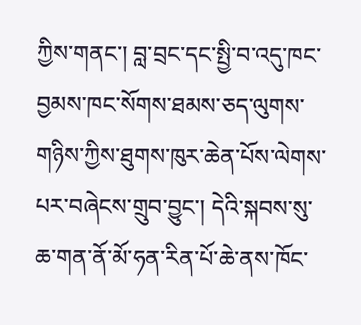ཀྱིས་གནང་། བླ་བྲང་དང་སྤྱི་བ་འདུ་ཁང་བྱམས་ཁང་སོགས་ཐམས་ཅད་ལུགས་གཉིས་ཀྱིས་ཐུགས་ཁུར་ཆེན་པོས་ལེགས་པར་བཞེངས་གྲུབ་བྱུང་། དེའི་སྐབས་སུ་ཆ་གན་ནོ་མོ་ཧན་རིན་པོ་ཆེ་ནས་ཁོང་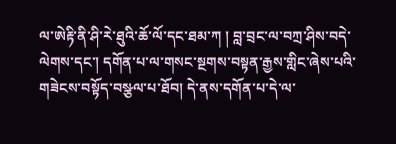ལ་ཨེརྟི་ནི་ཤི་རེ་ཐུའི་ཆོ་ལོ་དང་ཐམ་ཀ ། བླ་བྲང་ལ་བཀྲ་ཤིས་བདེ་ལེགས་དང་། དགོན་པ་ལ་གསང་སྔགས་བསྟན་རྒྱས་གླིང་ཞེས་པའི་གཟེངས་བསྟོད་བསྩལ་པ་ཐོབ། དེ་ནས་དགོན་པ་དེ་ལ་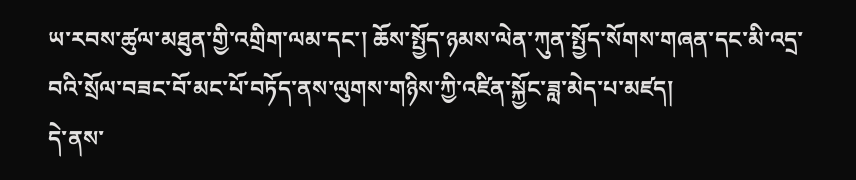ཡ་རབས་ཚུལ་མཐུན་གྱི་འགྲིག་ལམ་དང་། ཆོས་སྤྱོད་ཉམས་ལེན་ཀུན་སྤྱོད་སོགས་གཞན་དང་མི་འདྲ་བའི་སྲོལ་བཟང་བོ་མང་པོ་བཏོད་ནས་ལུགས་གཉིས་ཀྱི་འཛིན་སྐྱོང་ཟླ་མེད་པ་མཛད།
དེ་ནས་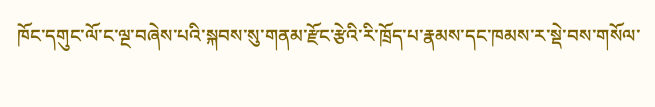ཁོང་དགུང་ལོ་ང་ལྔ་བཞེས་པའི་སྐབས་སུ་གནམ་རྫོང་རྩེའི་རི་ཁྲོད་པ་རྣམས་དང་ཁམས་ར་སྡེ་བས་གསོལ་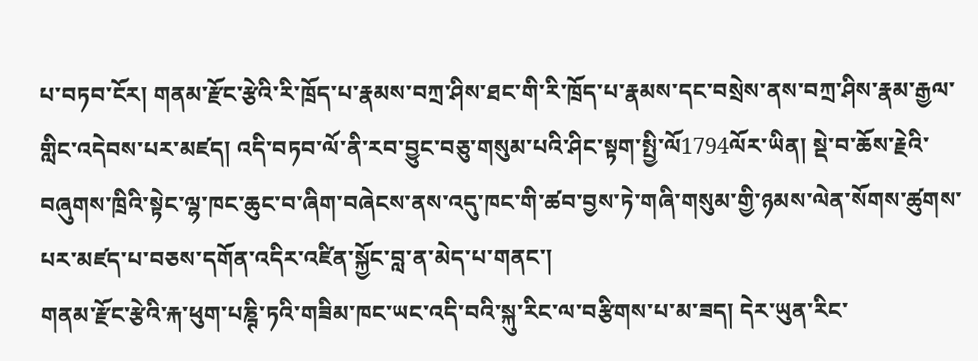པ་བཏབ་ངོར། གནམ་རྫོང་རྩེའི་རི་ཁྲོད་པ་རྣམས་བཀྲ་ཤིས་ཐང་གི་རི་ཁྲོད་པ་རྣམས་དང་བསྲེས་ནས་བཀྲ་ཤིས་རྣམ་རྒྱལ་གླིང་འདེབས་པར་མཛད། འདི་བཏབ་ལོ་ནི་རབ་བྱུང་བཅུ་གསུམ་པའི་ཤིང་སྟག་སྤྱི་ལོ1794ལོར་ཡིན། སྡེ་བ་ཆོས་རྗེའི་བཞུགས་ཁྲིའི་སྟེང་ལྷ་ཁང་ཆུང་བ་ཞིག་བཞེངས་ནས་འདུ་ཁང་གི་ཚབ་བྱས་ཏེ་གཞི་གསུམ་གྱི་ཉམས་ལེན་སོགས་ཚུགས་པར་མཛད་པ་བཅས་དགོན་འདིར་འཛིན་སྐྱོང་བླ་ན་མེད་པ་གནང་།
གནམ་རྫོང་རྩེའི་རྐ་ཕུག་པཎྚི་ཏའི་གཟིམ་ཁང་ཡང་འདི་བའི་སྐུ་རིང་ལ་བརྩིགས་པ་མ་ཟད། དེར་ཡུན་རིང་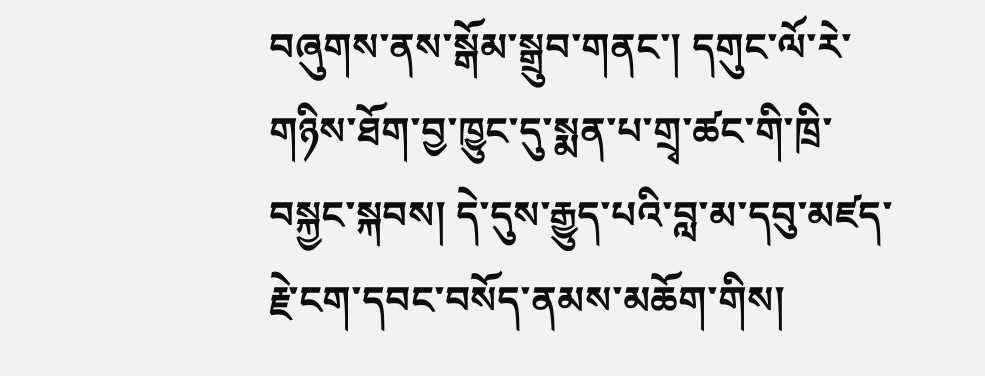བཞུགས་ནས་སྒོམ་སྒྲུབ་གནང་། དགུང་ལོ་རེ་གཉིས་ཐོག་བྱ་ཁྱུང་དུ་སྨན་པ་གྲྭ་ཚང་གི་ཁྲི་བསྐྱང་སྐབས། དེ་དུས་རྒྱུད་པའི་བླ་མ་དབུ་མཛད་རྗེ་ངག་དབང་བསོད་ནམས་མཆོག་གིས།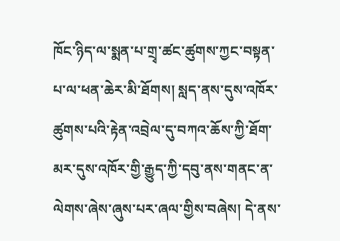ཁོང་ཉིད་ལ་སྨན་པ་གྲྭ་ཚང་ཚུགས་ཀྱང་བསྟན་པ་ལ་ཕན་ཆེར་མི་ཐོགས། སླད་ནས་དུས་འཁོར་ཚུགས་པའི་རྟེན་འབྲེལ་དུ་བཀའ་ཆོས་ཀྱི་ཐོག་མར་དུས་འཁོར་གྱི་རྒྱུད་ཀྱི་དབུ་ནས་གནང་ན་ལེགས་ཞེས་ཞུས་པར་ཞལ་གྱིས་བཞེས། དེ་ནས་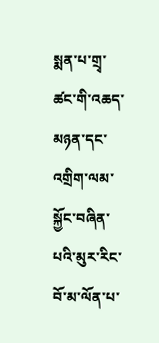སྨན་པ་གྲྭ་ཚང་གི་འཆད་མཉན་དང་འགྲིག་ལམ་སྐྱོང་བཞིན་པའི་མུར་རིང་བོ་མ་ལོན་པ་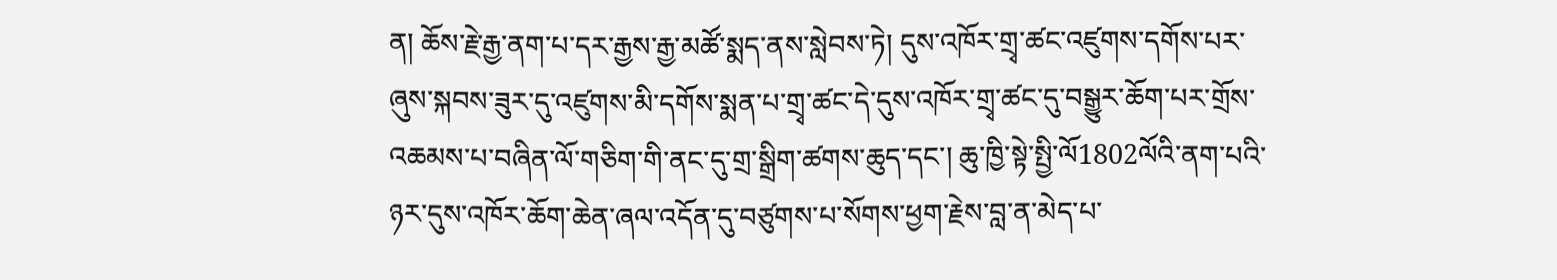ན། ཆོས་རྗེ་རྒྱ་ནག་པ་དར་རྒྱས་རྒྱ་མཚོ་སྨད་ནས་སླེབས་ཏེ། དུས་འཁོར་གྲྭ་ཚང་འཛུགས་དགོས་པར་ཞུས་སྐབས་ཟུར་དུ་འཛུགས་མི་དགོས་སྨན་པ་གྲྭ་ཚང་དེ་དུས་འཁོར་གྲྭ་ཚང་དུ་བསྒྱུར་ཆོག་པར་གྲོས་འཆམས་པ་བཞིན་ལོ་གཅིག་གི་ནང་དུ་གྲ་སྒྲིག་ཚགས་ཆུད་དང་། ཆུ་ཁྱི་སྟེ་སྤྱི་ལོ1802ལོའི་ནག་པའི་ཉར་དུས་འཁོར་ཆོག་ཆེན་ཞལ་འདོན་དུ་བཙུགས་པ་སོགས་ཕྱག་རྗེས་བླ་ན་མེད་པ་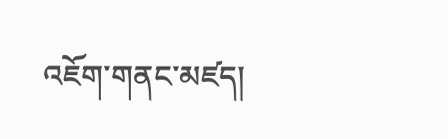འཇོག་གནང་མཛད།